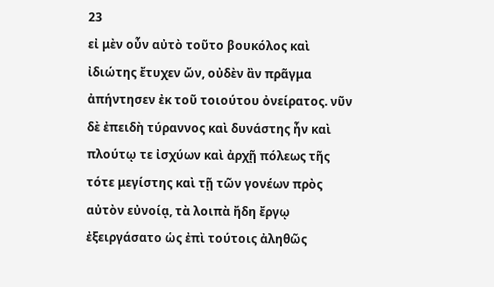23
εἰ μὲν οὖν αὐτὸ τοῦτο βουκόλος καὶ ἰδιώτης ἔτυχεν ὤν, οὐδὲν ἂν πρᾶγμα ἀπήντησεν ἐκ τοῦ τοιούτου ὀνείρατος. νῦν δὲ ἐπειδὴ τύραννος καὶ δυνάστης ἦν καὶ πλούτῳ τε ἰσχύων καὶ ἀρχῇ πόλεως τῆς τότε μεγίστης καὶ τῇ τῶν γονέων πρὸς αὐτὸν εὐνοίᾳ, τὰ λοιπὰ ἤδη ἔργῳ ἐξειργάσατο ὡς ἐπὶ τούτοις ἀληθῶς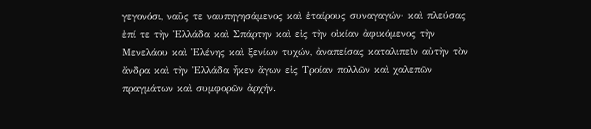γεγονόσι, ναῦς τε ναυπηγησάμενος καὶ ἑταίρους συναγαγών· καὶ πλεύσας ἐπί τε τὴν Ἑλλάδα καὶ Σπάρτην καὶ εἰς τὴν οἰκίαν ἀφικόμενος τὴν Μενελάου καὶ Ἑλένης καὶ ξενίων τυχών, ἀναπείσας καταλιπεῖν αὐτὴν τὸν ἄνδρα καὶ τὴν Ἑλλάδα ἧκεν ἄγων εἰς Τροίαν πολλῶν καὶ χαλεπῶν πραγμάτων καὶ συμφορῶν ἀρχήν.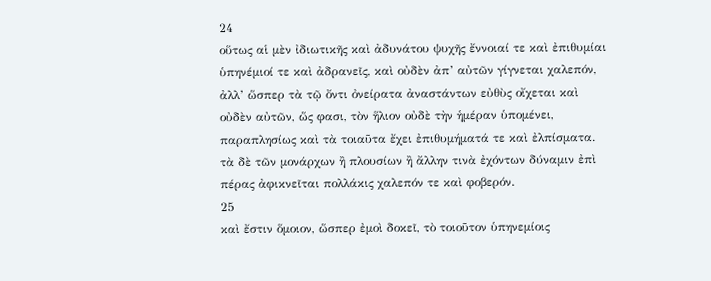24
οὕτως αἱ μὲν ἰδιωτικῆς καὶ ἀδυνάτου ψυχῆς ἔννοιαί τε καὶ ἐπιθυμίαι ὑπηνέμιοί τε καὶ ἀδρανεῖς, καὶ οὐδὲν ἀπ’ αὐτῶν γίγνεται χαλεπόν, ἀλλ’ ὥσπερ τὰ τῷ ὄντι ὀνείρατα ἀναστάντων εὐθὺς οἴχεται καὶ οὐδὲν αὐτῶν, ὥς φασι, τὸν ἥλιον οὐδὲ τὴν ἡμέραν ὑπομένει, παραπλησίως καὶ τὰ τοιαῦτα ἔχει ἐπιθυμήματά τε καὶ ἐλπίσματα. τὰ δὲ τῶν μονάρχων ἢ πλουσίων ἢ ἄλλην τινὰ ἐχόντων δύναμιν ἐπὶ πέρας ἀφικνεῖται πολλάκις χαλεπόν τε καὶ φοβερόν.
25
καὶ ἔστιν ὅμοιον, ὥσπερ ἐμοὶ δοκεῖ, τὸ τοιοῦτον ὑπηνεμίοις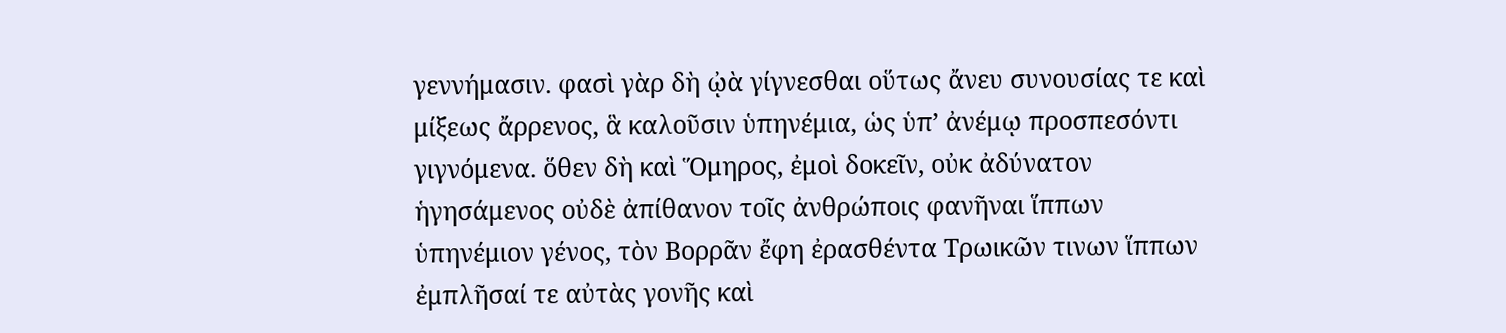γεννήμασιν. φασὶ γὰρ δὴ ᾠὰ γίγνεσθαι οὕτως ἄνευ συνουσίας τε καὶ μίξεως ἄρρενος, ἃ καλοῦσιν ὑπηνέμια, ὡς ὑπ’ ἀνέμῳ προσπεσόντι γιγνόμενα. ὅθεν δὴ καὶ Ὅμηρος, ἐμοὶ δοκεῖν, οὐκ ἀδύνατον ἡγησάμενος οὐδὲ ἀπίθανον τοῖς ἀνθρώποις φανῆναι ἵππων ὑπηνέμιον γένος, τὸν Βορρᾶν ἔφη ἐρασθέντα Τρωικῶν τινων ἵππων ἐμπλῆσαί τε αὐτὰς γονῆς καὶ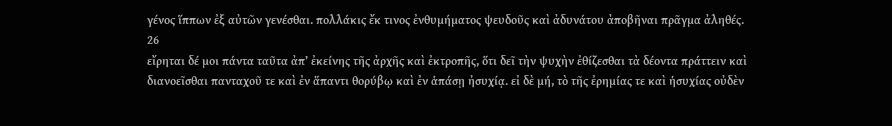γένος ἵππων ἐξ αὐτῶν γενέσθαι. πολλάκις ἔκ τινος ἐνθυμήματος ψευδοῦς καὶ ἀδυνάτου ἀποβῆναι πρᾶγμα ἀληθές.
26
εἴρηται δέ μοι πάντα ταῦτα ἀπ’ ἐκείνης τῆς ἀρχῆς καὶ ἐκτροπῆς, ὅτι δεῖ τὴν ψυχὴν ἐθίζεσθαι τὰ δέοντα πράττειν καὶ διανοεῖσθαι πανταχοῦ τε καὶ ἐν ἅπαντι θορύβῳ καὶ ἐν ἁπάσῃ ἠσυχίᾳ. εἰ δὲ μή, τὸ τῆς ἐρημίας τε καὶ ἡσυχίας οὐδὲν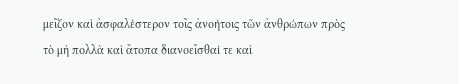μεῖζον καὶ ἀσφαλέστερον τοῖς ἀνοήτοις τῶν ἀνθρώπων πρὸς τὸ μὴ πολλὰ καὶ ἄτοπα διανοεῖσθαί τε καὶ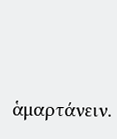ἁμαρτάνειν.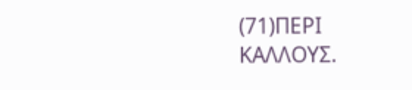(71)ΠΕΡΙ ΚΑΛΛΟΥΣ.